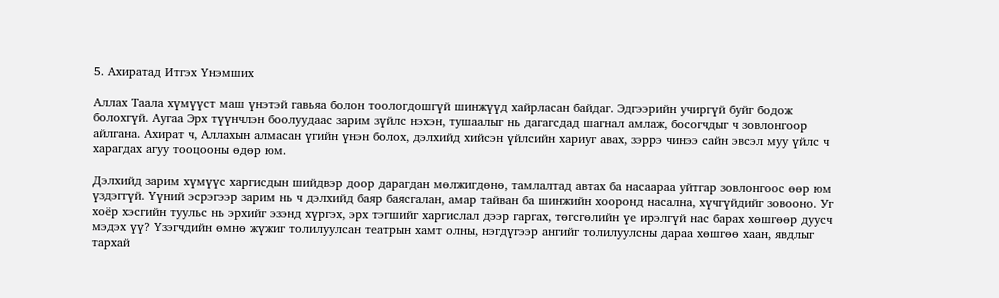5. Ахиратад Итгэх Үнэмших

Аллах Таала хүмүүст маш үнэтэй гавьяа болон тоологдошгүй шинжүүд хайрласан байдаг. Эдгээрийн учиргүй буйг бодож болохгүй. Аугаа Эрх түүнчлэн боолуудаас зарим зүйлс нэхэн, тушаалыг нь дагагсдад шагнал амлаж, босогчдыг ч зовлонгоор айлгана. Ахират ч, Аллахын алмасан үгийн үнэн болох, дэлхийд хийсэн үйлсийн хариуг авах, зэррэ чинээ сайн эвсэл муу үйлс ч харагдах агуу тооцооны өдөр юм.

Дэлхийд зарим хүмүүс харгисдын шийдвэр доор дарагдан мөлжигдөнө, тамлалтад автах ба насаараа уйтгар зовлонгоос өөр юм үздэггүй. Үүний эсрэгээр зарим нь ч дэлхийд баяр баясгалан, амар тайван ба шинжийн хооронд насална, хүчгүйдийг зовооно. Уг хоёр хэсгийн туульс нь эрхийг эзэнд хүргэх, эрх тэгшийг харгислал дээр гаргах, төгсгөлийн үе ирэлгүй нас барах хөшгөөр дуусч мэдэх үү? Үзэгчдийн өмнө жүжиг толилуулсан театрын хамт олны, нэгдүгээр ангийг толилуулсны дараа хөшгөө хаан, явдлыг тархай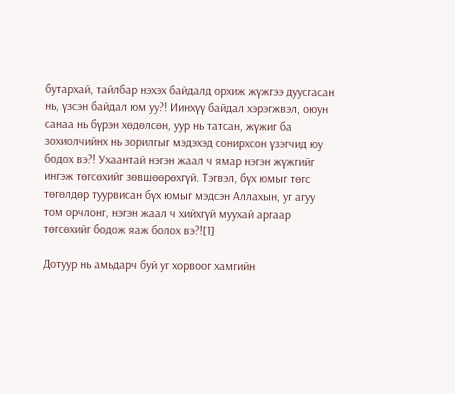бутархай, тайлбар нэхэх байдалд орхиж жүжгээ дуусгасан нь, үзсэн байдал юм уу?! Иинхүү байдал хэрэгжвэл, оюун санаа нь бүрэн хөдөлсөн, уур нь татсан, жүжиг ба зохиолчийнх нь зорилгыг мэдэхэд сонирхсон үзэгчид юу бодох вэ?! Ухаантай нэгэн жаал ч ямар нэгэн жүжгийг ингэж төгсөхийг зөвшөөрөхгүй. Тэгвэл, бүх юмыг төгс төгөлдөр туурвисан бүх юмыг мэдсэн Аллахын, уг агуу том орчлонг, нэгэн жаал ч хийхгүй муухай аргаар төгсөхийг бодож яаж болох вэ?![1]

Дотуур нь амьдарч буй уг хорвоог хамгийн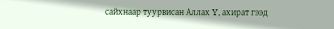сайхнаар туурвисан Аллах Y, ахират гээд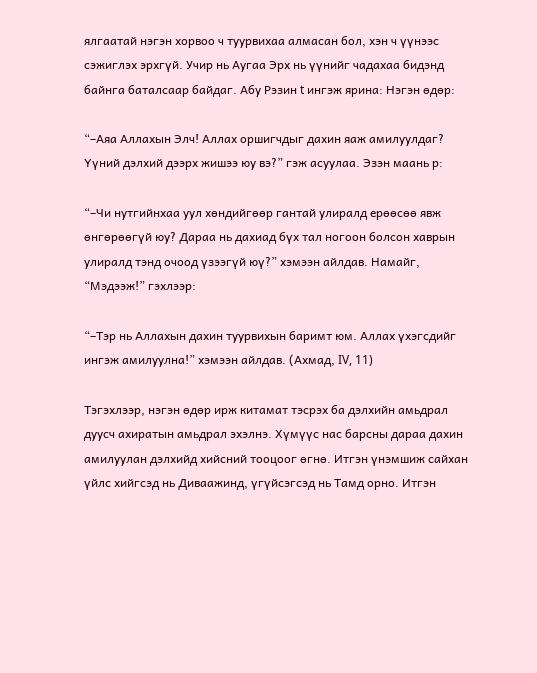ялгаатай нэгэн хорвоо ч туурвихаа алмасан бол, хэн ч үүнээс сэжиглэх эрхгүй. Учир нь Аугаа Эрх нь үүнийг чадахаа бидэнд байнга баталсаар байдаг. Абу Рэзин t ингэж ярина: Нэгэн өдөр:

“–Аяа Аллахын Элч! Аллах оршигчдыг дахин яаж амилуулдаг? Үүний дэлхий дээрх жишээ юу вэ?” гэж асуулаа. Эзэн маань р:

“–Чи нутгийнхаа уул хөндийгөөр гантай улиралд ерөөсөө явж өнгөрөөгүй юу? Дараа нь дахиад бүх тал ногоон болсон хаврын улиралд тэнд очоод үзээгүй юү?” хэмээн айлдав. Намайг, “Мэдээж!” гэхлээр:

“–Тэр нь Аллахын дахин туурвихын баримт юм. Аллах үхэгсдийг ингэж амилуулна!” хэмээн айлдав. (Ахмад, IV, 11)

Тэгэхлээр, нэгэн өдөр ирж китамат тэсрэх ба дэлхийн амьдрал дуусч ахиратын амьдрал эхэлнэ. Хүмүүс нас барсны дараа дахин амилуулан дэлхийд хийсний тооцоог өгнө. Итгэн үнэмшиж сайхан үйлс хийгсэд нь Диваажинд, үгүйсэгсэд нь Тамд орно. Итгэн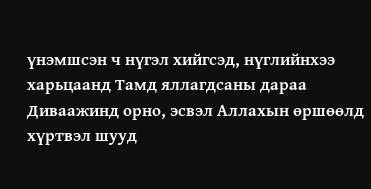үнэмшсэн ч нүгэл хийгсэд, нүглийнхээ харьцаанд Тамд яллагдсаны дараа Диваажинд орно, эсвэл Аллахын өршөөлд хүртвэл шууд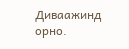Диваажинд орно.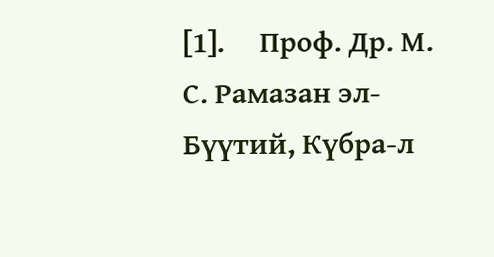[1].     Проф. Др. М. С. Рамазан эл-Бүүтий, Күбра-л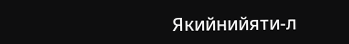Якийнийяти-л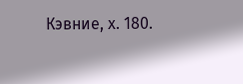Кэвние, х. 180.